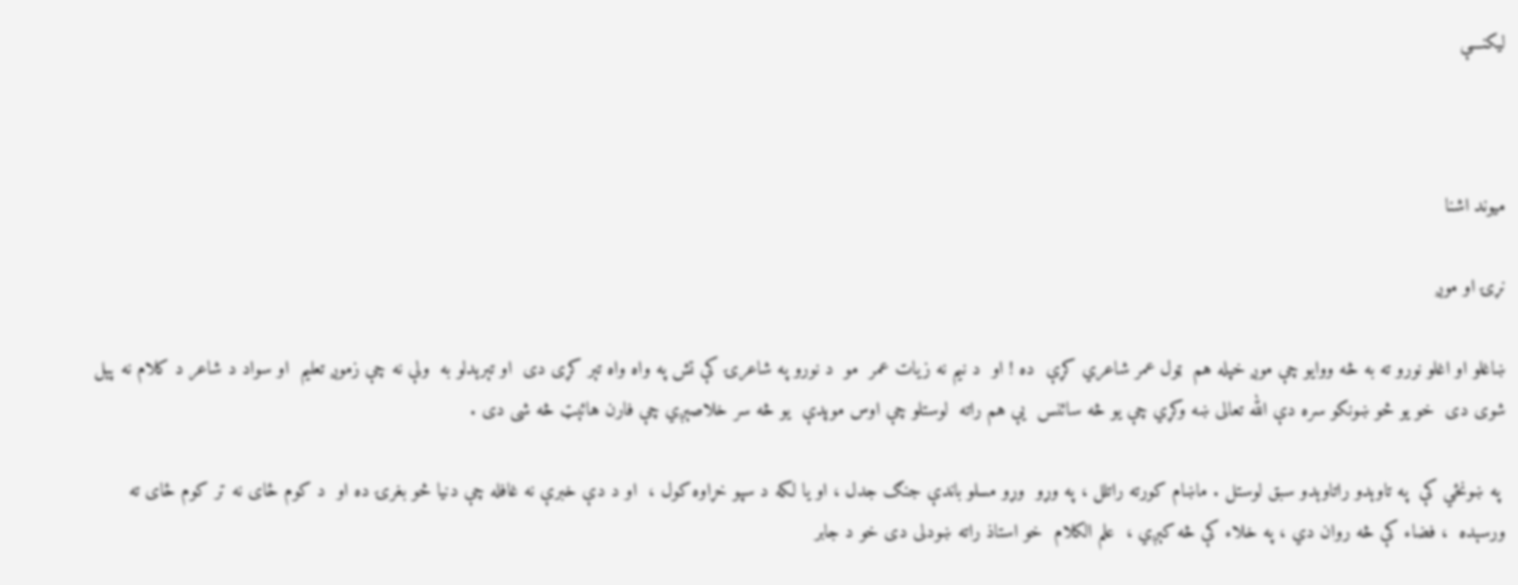ليكنـــې



ميوند اشنا

نړۍ او موږ

ښاغلو او اغلو نورو ته به څه ووایو چې موږ خپله هم  ټول عمر شاعري کړې  ده ! او  د نیم نه زیات عمر  مو  د نورو په شاعرۍ کې تش په واه واه تېر کړی دی  او تېرېدلو به  ولې نه چې زموږ تعلیم  او سواد د شاعر د کلام نه پېل شوی دی  خو یو څو ښونکو سره دې الله تعالی ښه وکړي چې یو څه سائنس  یې هم راته  لوستلو چې اوس موپدې  یو څه سر خلاصېږي چې فارن هائېټ څه شی دی .

 په ښونځي کې  په تاوېدو راتاوېدو سبق لوستل . ماښام کورته راتلل ، په وړو  وړو مسلو باندې جنګ جدل ، او یا لکه د سپو خړاوه کول ،  او د دې خبرې نه غافله چې دنیا څو بغرۍ ده او  د کوم ځای نه تر کوم ځای ته ورسېده  ، فضاء کې څه روان دي ، په خلاء کې څه کېږي ،  علم الکلام  خو استا‌ذ راته ښودلی دی خو د جابر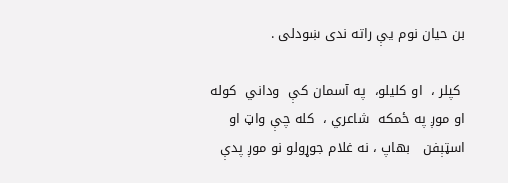بن حیان نوم یې راته ندی ښودلی .

 کپلر ،  او کلیلو،  په آسمان کې  وداني  کوله او موږ په ځمکه  شاعري ،  کله چې واټ او اسټېفن   بهاپ ، نه غلام جوړولو نو موږ پدې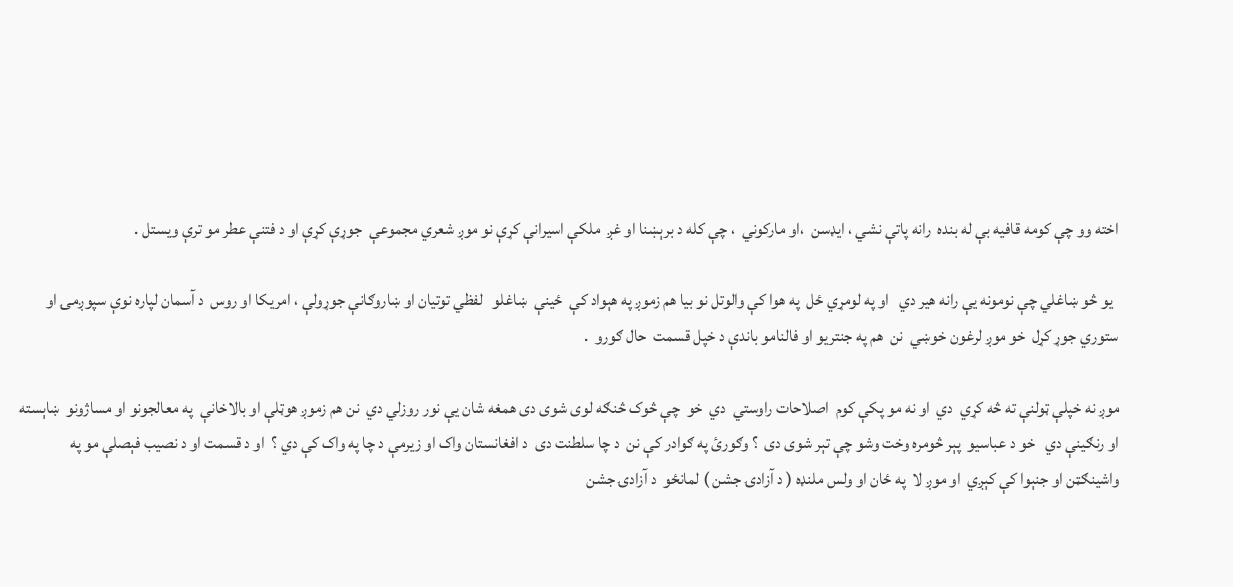اخته وو چې کومه قافیه بې له بنده  رانه پاتې نشي ، ایډسن  ،او مارکوني  ، چې کله د برېښنا او غږ  ملکې اسیرانې کړې نو موږ شعري مجموعې  جوړې کړې او د فتنې عطر مو ترې ویستل .

  یو څو ښاغلي چې نومونه یې رانه هیر دي   او په لومړي ځل  په هوا کې والوتل نو بیا هم زموږ په هېواد کې  ځینې  ښاغلو   لفظي توتیان او ښاروګانې جوړولې ، امریکا او روس  د آسمان لپاره نوې سپوږمۍ او ستوري جوړ کړل  خو موږ لرغون خوښي  نن  هم په جنتریو او فالنامو باندې د خپل قسمت  حال ګورو  .

موږ نه خپلې ټولنې ته څه کړي  دي  او نه مو پکې کوم  اصلاحات راوستي  دي  خو  چې څوک څنګه لوی شوی دی همغه شان یې نور روزلي دي  نن هم زموږ هوټلې او بالاخانې  په معالجونو او مساژونو  ښاېسته او رنګینې دي   خو د عباسیو  پېر څومره وخت وشو چې تېر شوی دی  ؟ وګورئ په ګوادر کې نن  د چا سلطنت دی  د افغانستان واک او زیرمې د چا په واک کې دي ؟  او د قسمت او د نصیب فېصلې مو په واشینګټن او جنېوا کې کېږي  او موږ لا  په ځان او ولس ملنډه ( د آزادۍ جشن ) لمانځو  د آزادۍ جشن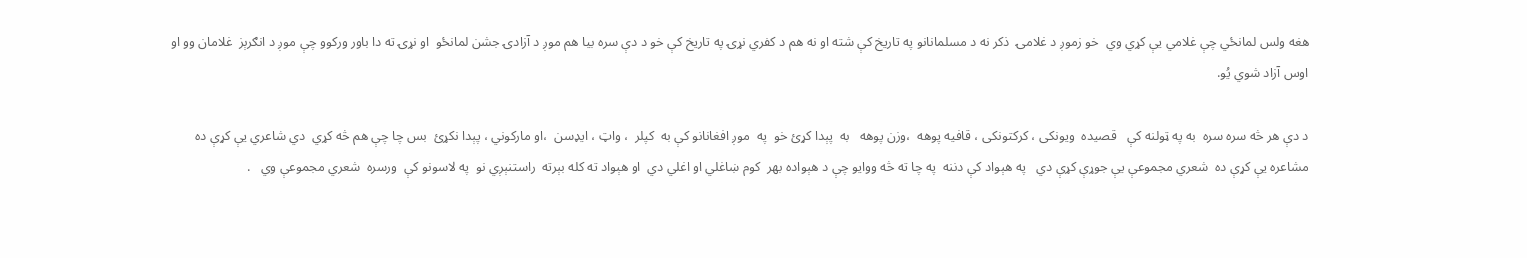هغه ولس لمانځي چې غلامي یې کړي وي  خو زموږ د غلامۍ  ‌ذکر نه د مسلمانانو په تاریخ کې شته او نه هم د کفري نړۍ په تاریخ کې خو د دې سره بیا هم موږ د آزادۍ جشن لمانځو  او نړۍ ته دا باور ورکوو چې موږ د انګرېز  غلامان وو او  اوس آزاد شوي یُو.

د دې هر څه سره سره  به په ټولنه کې   قصیده  ویونکی ، کرکتونکی ، قافیه پوهه  ،وزن پوهه   به  پېدا کړئ خو  په  موږ افغانانو کې به  کپلر  ، واټ ، ایډسن  ،او مارکوني ، پېدا نکړئ  بس چا چې هم څه کړي  دي شاعري یې کړې ده  مشاعره یې کړې ده  شعري مجموعې یې جوړې کړې دي   په هېواد کې دننه  په چا ته څه ووایو چې د هېواده بهر  کوم ښاغلي او اغلي دي  او هېواد ته کله بېرته  راستنېږي نو  په لاسونو کې  ورسره  شعري مجموعې وي   .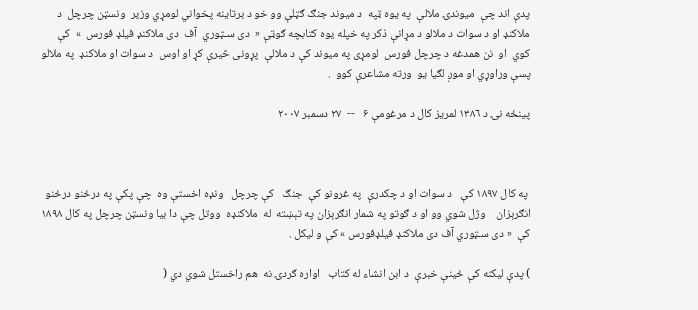پدې اند چې  میوندۍ ملالې  په یوه ټپه  د میوند جنګ ګټلې وو خو د برتاینه پخواني لومړي وزیر  ونسټن چرچل  د ملاکنډ او د سوات د ملالو د مړانې ذکر په خپله یوه کتابچه ګوټې «  دی سـټوري  آف  دی ملاکنډ فیلډ فورس  »  کې کوي  او  نن همدغه د چرچل فورس  لومړی په میوند کې د ملالې  پړونی څیرې کړ او اوس  د سوات او ملاکنډ  په ملالو پسې وراوړي او موږ لګیا یو  ورته مشاعرې کوو  .

پینځه نۍ د ١٣٨٦ لمريز کال د مرغومې ۶   --  ۲۷ دسمبر ۲۰۰۷



 په کال ۱۸۹۷ کې   د سوات او د چکدرې  په غرونو کې  جنګ   کې چرچل   ونډه اخستې وه  چې پکې په درځنو درځنو انګرېزان    وژل شوي وو او د ګوتو په شمار انګرېزان په تېښته  له  ملاکنډه  ووتل چې دا بیا ونسټن چرچل په کال ۱۸۹۸ کې  « دی سـټوري آف دی ملاکنډ فیلډفورس » کې و لیکل .

) پدې لیکنه کې ځینې خبرې  د ابن انشاء له کتاب   اواره ګردۍ نه  هم راخستل شوي دي (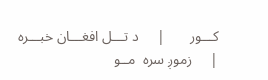كـــور       |     د تـــل افغـــان خبـــره    |     زموږ سره  مــو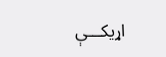اړيكـــې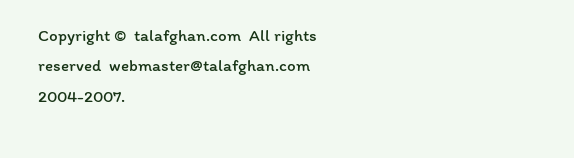Copyright ©  talafghan.com  All rights reserved  webmaster@talafghan.com  2004-2007.